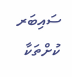ސައިބަރ ކުށްތަކާ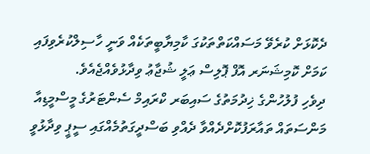ދެކޮޅަށް ކުރެވޭ މަސައްކަތްތަކުގަ ކާމިޔާބީތަކެއް ވަނީ ހާސިލްކުރެވިފައި ކަމަށް ކޮމިޝަނަރ އޮފް ޕޮލިސް ޢަލީ ޝުޖާޢު ވިދާޅުވެއްޖެއެވެ.
ދިވެހި ފުލުހުންގެ ޚިދުމަތުގެ ސައިބަރ ކްރައިމް ސެންޓަރުގެ މީސްމީޑިއާ މަންސަތައް ތައާރަފުކޮށްދެއްވާ ދެއްވި ބަސްދީގަތުމެއްގައި ސީޕީ ވިދާޅުވީ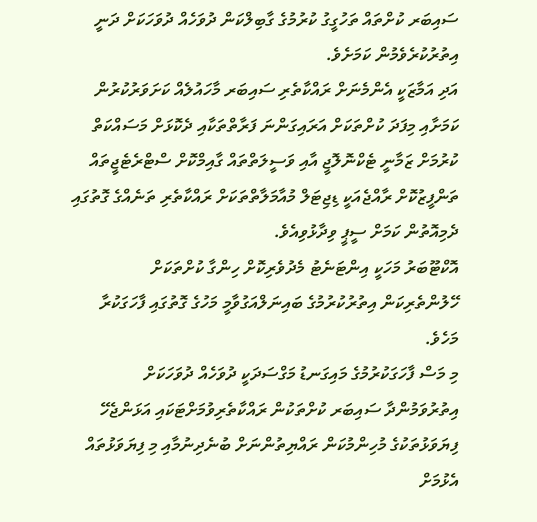ސައިބަރ ކުށްތައް ތަހުގީގު ކުރުމުގެ ގާބިލްކަން ދުވަހެއް ދުވަހަކަށް ދަނީ އިތުރުކުރެވެމުން ކަމަށެވެ.
އަދި އަމާޒަކީ އެންމެނަށް ރައްކާތެރި ސައިބަރ މާހައުލެއް ކަށަވަރުކުރުން ކަމަށާއި މިފަދަ ކުށްތަކަށް އަރައިގަންނަ ފަރާތްތަކާއި ދެކޮޅަށް މަސައްކަތް ކުރުމަށް ޒަމާނީ ޓެކްނޮލޮޖީ އާއި ވަސީލަތްތައް ގާއިމްކޮށް ސްޓްރެޓެޖީތައް ތަންފީޒުކޮށް ރާއްޖެއަކީ ޑިޖިޓަލް މުއާމަލާތްތަކަށް ރައްކާތެރި ތަނެއްގެ ގޮތުގައި ދެމިއޮތުން ކަމަށް ސީޕީ ވިދާޅުވިއެވެ.
އޮކްޓޫބަރު މަހަކީ އިންޓަނެޓު މެދުވެރިކޮށް ހިންގާ ކުށްތަކަށް ހޭލުންތެރިކަން އިތުރުކުރުމުގެ ބައިނަލްއަގުވާމީ މަހުގެ ގޮތުގައި ފާހަގަކުރާ މަހެވެ.
މި މަސް ފާހަގަކުރުމުގެ މައިގަނޑު މަގްސަދަކީ ދުވަހެއް ދުވަހަކަށް އިތުރުވަމުންދާ ސައިބަރ ކުށްތަކުން ރައްކާތެރިވުމަށްޓަކައި އަޅަންޖެހޭ ފިޔަވަޅުތަކުގެ މުހިންމުކަން ރައްޔިތުންނަށް ބުނެދިނުމާއި މި ފިޔަވަޅުތައް އެޅުމަށް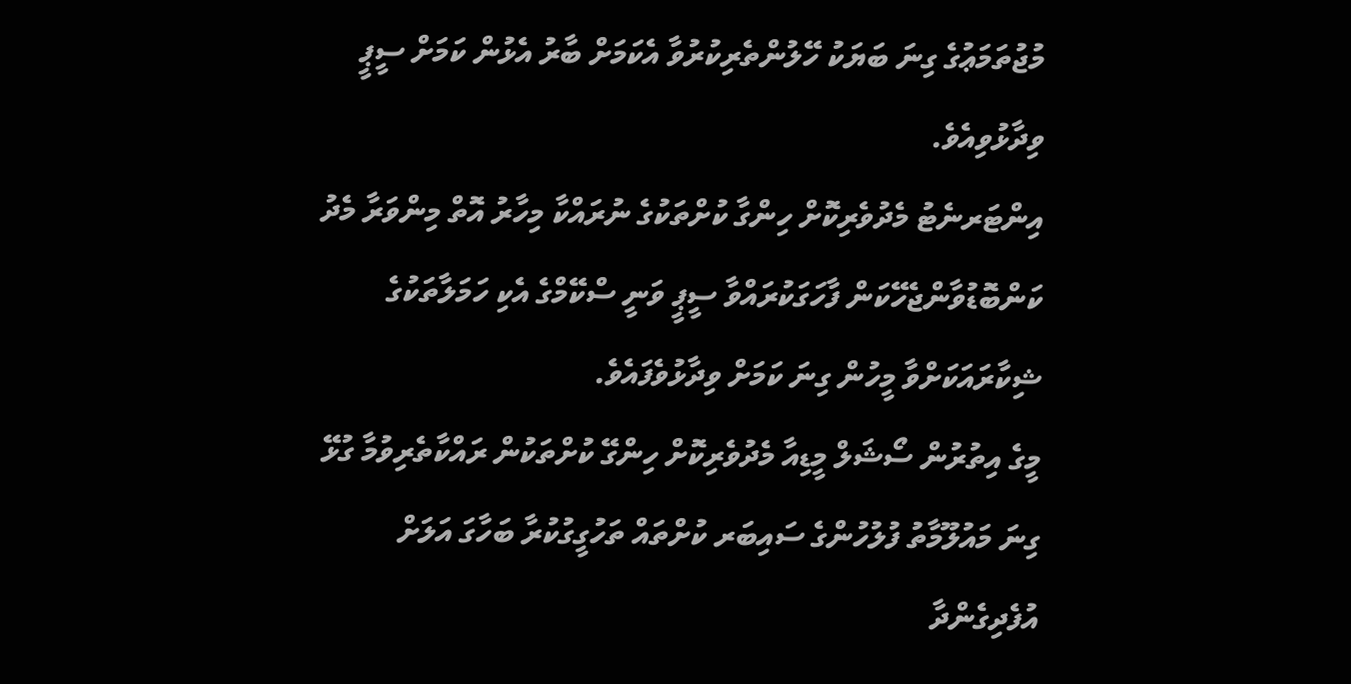މުޖުތަމަޢުގެ ގިނަ ބަޔަކު ހޭލުންތެރިކުރުވާ އެކަމަށް ބާރު އެޅުން ކަމަށް ސީޕީ ވިދާޅުވިއެވެ.
އިންޓަރނެޓު މެދުވެރިކޮށް ހިންގާ ކުށްތަކުގެ ނުރައްކާ މިހާރު އޮތް މިންވަރާ މެދު ކަންބޮޑުވާންޖެހޭކަން ފާހަގަކުރައްވާ ސީޕީ ވަނީ ސްކޭމްގެ އެކި ހަމަލާތަކުގެ ޝިކާރައަކަށްވާ މީހުން ގިނަ ކަމަށް ވިދާޅުވެފައެވެ.
މީގެ އިތުރުން ސޯޝަލް މީޑިއާ މެދުވެރިކޮށް ހިންގޭ ކުށްތަކުން ރައްކާތެރިވުމާ ގުޅޭ ގިނަ މައުލޫމާތު ފުލުހުންގެ ސައިބަރ ކުށްތައް ތަހުގީގުކުރާ ބަހާގަ އަލަށް އުފެދިގެންދާ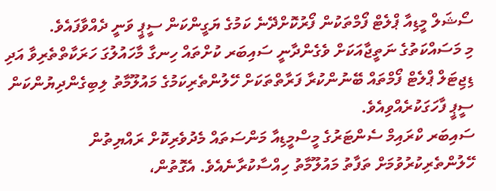ސޯޝަލް މީޑިއާ ޕްލެޓް ފޯމްތަކުން ފޯރުކޮށްދޭނެ ކަމުގެ ޔަގީންކަން ސީޕީ ވަނީ ދެއްވާފައެވެ.
މި މަސައްކަތުގެ ނަތީޖާއަކަށް ވެގެންދާނީ ސައިބަރ ކުށްތައް ހިނގާ މާހައުލުގަ ހަރަކާތްތެރިވާ އަދި ޑިޖިޓަލް ޕްލެޓް ފޯމްތައް ބޭނުންކުރާ ފަރާތްތަކަށް ހޭލުންތެރިކަމުގެ މައުލޫމާތު ލިބިގެންދިޔުންކަން ސީޕީ ފާހަގަކުރެއްވިއެވެ.
ސައިބަރ ކްރައިމް ސެންޓަރުގެ މީސްމީޑިއާ މަންސަތައް މެދުވެރިކޮށް ރައްޔިތުން ހޭލުންތެރިކުރުވުމަށް ތަފާތު މައުލޫމާތު ހިއްސާކުރާނެއެވެ. އެގޮތުން،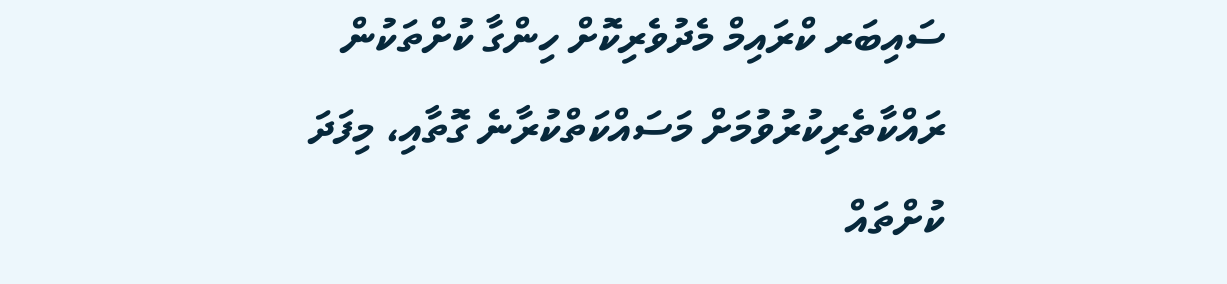ސައިބަރ ކްރައިމް މެދުވެރިކޮށް ހިންގާ ކުށްތަކުން ރައްކާތެރިކުރުވުމަށް މަސައްކަތްކުރާނެ ގޮތާއި، މިފަދަ ކުށްތައް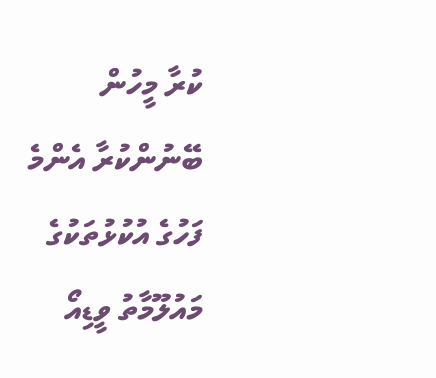ކުރާ މީހުން ބޭނުންކުރާ އެންމެ ފަހުގެ އުކުޅުތަކުގެ މައުލޫމާތު ވީޑިއޯ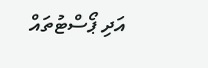އަދި ޕޯސްޓުތައް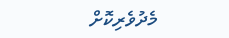މެދުވެރިކޮށް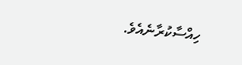ހިއްސާކުރާނެއެވެ.